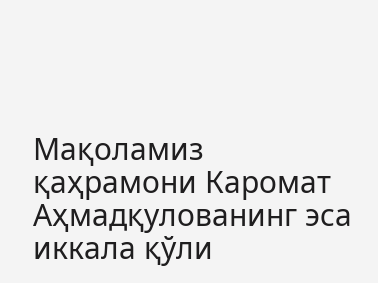Мақоламиз қаҳрамони Каромат Аҳмадқулованинг эса иккала қўли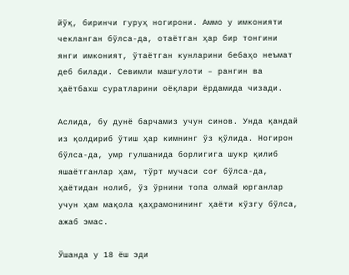йўқ, биринчи гуруҳ ногирони. Аммо у имконияти чекланган бўлса-да, отаётган ҳар бир тонгини янги имконият, ўтаётган кунларини бебаҳо неъмат деб билади. Севимли машғулоти – рангин ва ҳаётбахш суратларини оёқлари ёрдамида чизади.

Аслида, бу дунё барчамиз учун синов. Унда қандай из қолдириб ўтиш ҳар кимнинг ўз қўлида. Ногирон бўлса-да, умр гулшанида борлигига шукр қилиб яшаётганлар ҳам, тўрт мучаси соғ бўлса-да, ҳаётидан нолиб, ўз ўрнини топа олмай юрганлар учун ҳам мақола қаҳрамонининг ҳаёти кўзгу бўлса, ажаб эмас.

Ўшанда у 18 ёш эди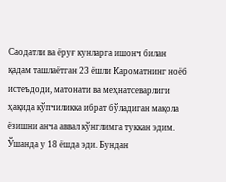Саодатли ва ёруғ кунларга ишонч билан қадам ташлаётган 23 ёшли Кароматнинг ноёб истеъдоди, матонати ва меҳнатсеварлиги ҳақида кўпчиликка ибрат бўладиган мақола ёзишни анча аввал кўнглимга туккан эдим. Ўшанда у 18 ёшда эди. Бундан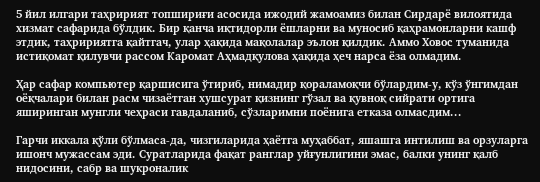5 йил илгари таҳририят топшириғи асосида ижодий жамоамиз билан Сирдарё вилоятида хизмат сафарида бўлдик. Бир қанча иқтидорли ёшларни ва муносиб қаҳрамонларни кашф этдик, таҳририятга қайтгач, улар ҳақида мақолалар эълон қилдик. Аммо Ховос туманида истиқомат қилувчи рассом Каромат Аҳмадқулова ҳақида ҳеч нарса ёза олмадим.

Ҳар сафар компьютер қаршисига ўтириб, нимадир қораламоқчи бўлардим-у, кўз ўнгимдан оёқчалари билан расм чизаётган хушсурат қизнинг гўзал ва қувноқ сийрати ортига яширинган мунгли чеҳраси гавдаланиб, сўзларимни поёнига етказа олмасдим...

Гарчи иккала қўли бўлмаса-да, чизгиларида ҳаётга муҳаббат, яшашга интилиш ва орзуларга ишонч мужассам эди. Суратларида фақат ранглар уйғунлигини эмас, балки унинг қалб нидосини, сабр ва шукроналик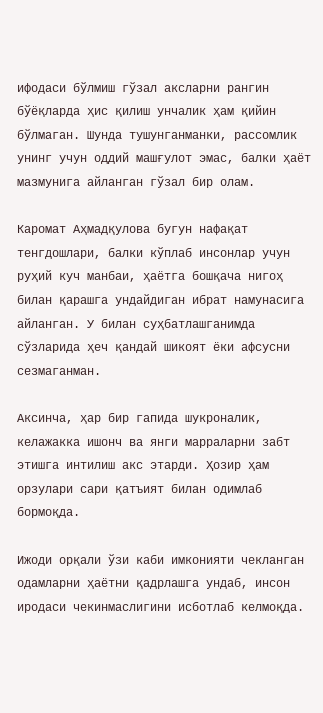ифодаси бўлмиш гўзал аксларни рангин бўёқларда ҳис қилиш унчалик ҳам қийин бўлмаган. Шунда тушунганманки, рассомлик унинг учун оддий машғулот эмас, балки ҳаёт мазмунига айланган гўзал бир олам.

Каромат Аҳмадқулова бугун нафақат тенгдошлари, балки кўплаб инсонлар учун руҳий куч манбаи, ҳаётга бошқача нигоҳ билан қарашга ундайдиган ибрат намунасига айланган. У билан суҳбатлашганимда сўзларида ҳеч қандай шикоят ёки афсусни сезмаганман.

Аксинча, ҳар бир гапида шукроналик, келажакка ишонч ва янги марраларни забт этишга интилиш акс этарди. Ҳозир ҳам орзулари сари қатъият билан одимлаб бормоқда.

Ижоди орқали ўзи каби имконияти чекланган одамларни ҳаётни қадрлашга ундаб, инсон иродаси чекинмаслигини исботлаб келмоқда.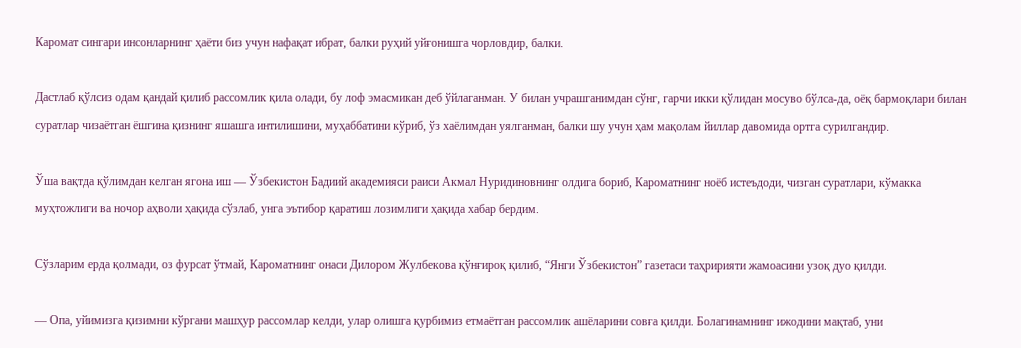Каромат сингари инсонларнинг ҳаёти биз учун нафақат ибрат, балки руҳий уйғонишга чорловдир, балки.

Дастлаб қўлсиз одам қандай қилиб рассомлик қила олади, бу лоф эмасмикан деб ўйлаганман. У билан учрашганимдан сўнг, гарчи икки қўлидан мосуво бўлса-да, оёқ бармоқлари билан суратлар чизаётган ёшгина қизнинг яшашга интилишини, муҳаббатини кўриб, ўз хаёлимдан уялганман, балки шу учун ҳам мақолам йиллар давомида ортга сурилгандир.

Ўша вақтда қўлимдан келган ягона иш — Ўзбекистон Бадиий академияси раиси Акмал Нуридиновнинг олдига бориб, Кароматнинг ноёб истеъдоди, чизган суратлари, кўмакка муҳтожлиги ва ночор аҳволи ҳақида сўзлаб, унга эътибор қаратиш лозимлиги ҳақида хабар бердим.

Сўзларим ерда қолмади, оз фурсат ўтмай, Кароматнинг онаси Дилором Жулбекова қўнғироқ қилиб, “Янги Ўзбекистон” газетаси таҳририяти жамоасини узоқ дуо қилди.

— Опа, уйимизга қизимни кўргани машҳур рассомлар келди, улар олишга қурбимиз етмаётган рассомлик ашёларини совға қилди. Болагинамнинг ижодини мақтаб, уни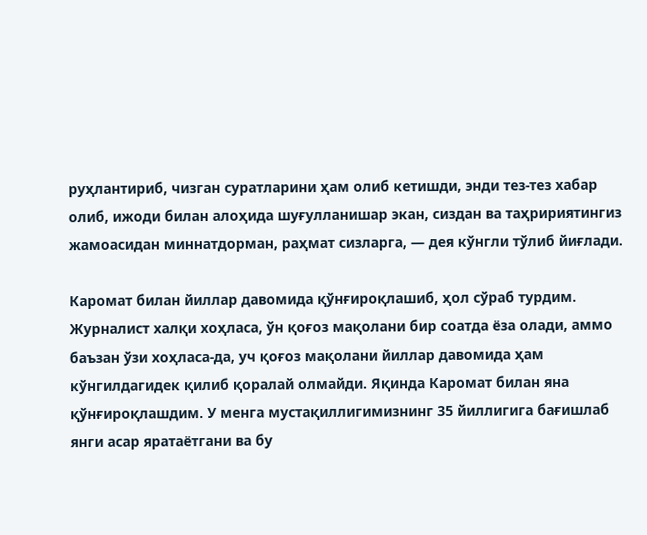руҳлантириб, чизган суратларини ҳам олиб кетишди, энди тез-тез хабар олиб, ижоди билан алоҳида шуғулланишар экан, сиздан ва таҳририятингиз жамоасидан миннатдорман, раҳмат сизларга, — дея кўнгли тўлиб йиғлади.

Каромат билан йиллар давомида қўнғироқлашиб, ҳол сўраб турдим. Журналист халқи хоҳласа, ўн қоғоз мақолани бир соатда ёза олади, аммо баъзан ўзи хоҳласа-да, уч қоғоз мақолани йиллар давомида ҳам кўнгилдагидек қилиб қоралай олмайди. Яқинда Каромат билан яна қўнғироқлашдим. У менга мустақиллигимизнинг 35 йиллигига бағишлаб янги асар яратаётгани ва бу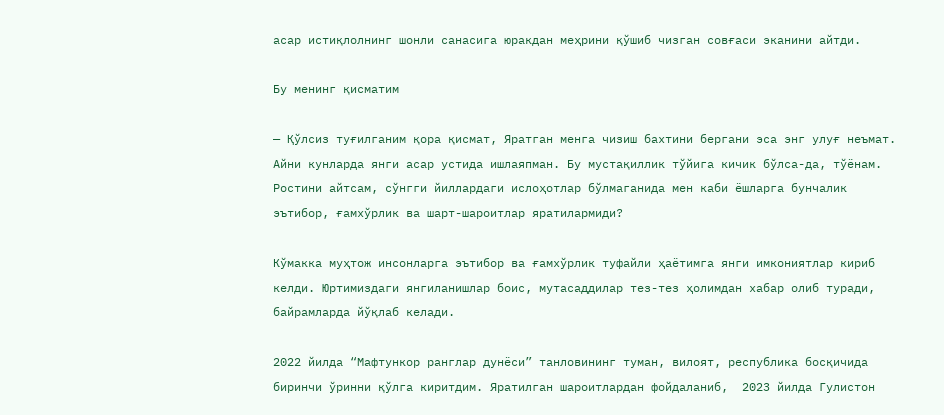асар истиқлолнинг шонли санасига юракдан меҳрини қўшиб чизган совғаси эканини айтди.

Бу менинг қисматим

— Қўлсиз туғилганим қора қисмат, Яратган менга чизиш бахтини бергани эса энг улуғ неъмат. Айни кунларда янги асар устида ишлаяпман. Бу мустақиллик тўйига кичик бўлса-да, тўёнам. Ростини айтсам, сўнгги йиллардаги ислоҳотлар бўлмаганида мен каби ёшларга бунчалик эътибор, ғамхўрлик ва шарт-шароитлар яратилармиди?

Кўмакка муҳтож инсонларга эътибор ва ғамхўрлик туфайли ҳаётимга янги имкониятлар кириб келди. Юртимиздаги янгиланишлар боис, мутасаддилар тез-тез ҳолимдан хабар олиб туради, байрамларда йўқлаб келади.

2022 йилда “Мафтункор ранглар дунёси” танловининг туман, вилоят, республика босқичида биринчи ўринни қўлга киритдим. Яратилган шароитлардан фойдаланиб,  2023 йилда Гулистон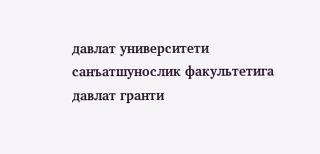давлат университети санъатшунослик факультетига давлат гранти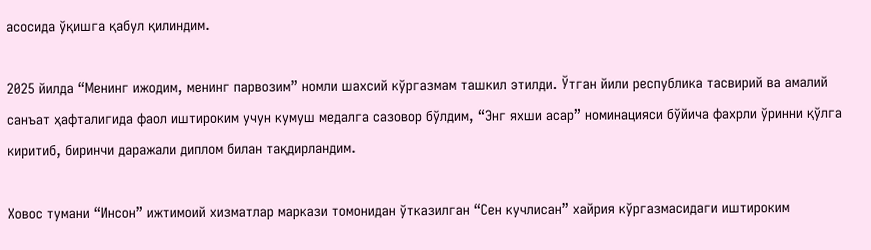асосида ўқишга қабул қилиндим.

2025 йилда “Менинг ижодим, менинг парвозим” номли шахсий кўргазмам ташкил этилди. Ўтган йили республика тасвирий ва амалий санъат ҳафталигида фаол иштироким учун кумуш медалга сазовор бўлдим, “Энг яхши асар” номинацияси бўйича фахрли ўринни қўлга киритиб, биринчи даражали диплом билан тақдирландим.

Ховос тумани “Инсон” ижтимоий хизматлар маркази томонидан ўтказилган “Сен кучлисан” хайрия кўргазмасидаги иштироким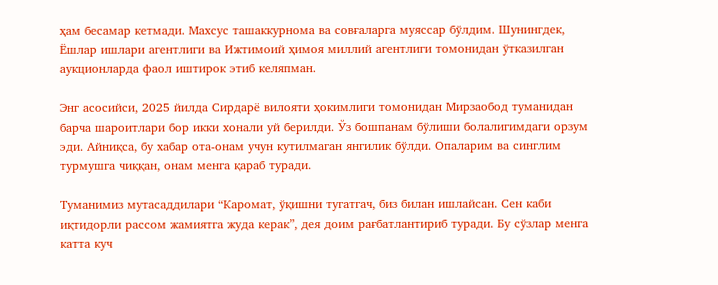ҳам бесамар кетмади. Махсус ташаккурнома ва совғаларга муяссар бўлдим. Шунингдек, Ёшлар ишлари агентлиги ва Ижтимоий ҳимоя миллий агентлиги томонидан ўтказилган аукционларда фаол иштирок этиб келяпман.

Энг асосийси, 2025 йилда Сирдарё вилояти ҳокимлиги томонидан Мирзаобод туманидан барча шароитлари бор икки хонали уй берилди. Ўз бошпанам бўлиши болалигимдаги орзум эди. Айниқса, бу хабар ота-онам учун кутилмаган янгилик бўлди. Опаларим ва синглим турмушга чиққан, онам менга қараб туради.

Туманимиз мутасаддилари “Каромат, ўқишни тугатгач, биз билан ишлайсан. Сен каби иқтидорли рассом жамиятга жуда керак”, дея доим рағбатлантириб туради. Бу сўзлар менга катта куч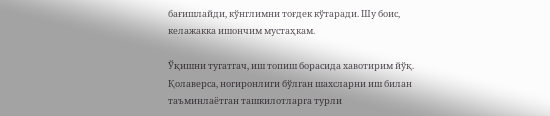бағишлайди, кўнглимни тоғдек кўтаради. Шу боис, келажакка ишончим мустаҳкам.

Ўқишни тугатгач, иш топиш борасида хавотирим йўқ. Қолаверса, ногиронлиги бўлган шахсларни иш билан таъминлаётган ташкилотларга турли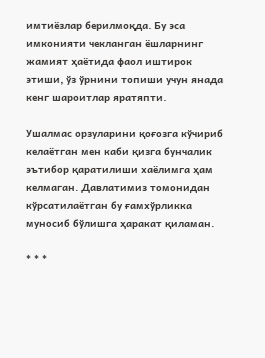имтиёзлар берилмоқда. Бу эса имконияти чекланган ёшларнинг жамият ҳаётида фаол иштирок этиши, ўз ўрнини топиши учун янада кенг шароитлар яратяпти.

Ушалмас орзуларини қоғозга кўчириб келаётган мен каби қизга бунчалик эътибор қаратилиши хаёлимга ҳам келмаган. Давлатимиз томонидан кўрсатилаётган бу ғамхўрликка муносиб бўлишга ҳаракат қиламан.

* * *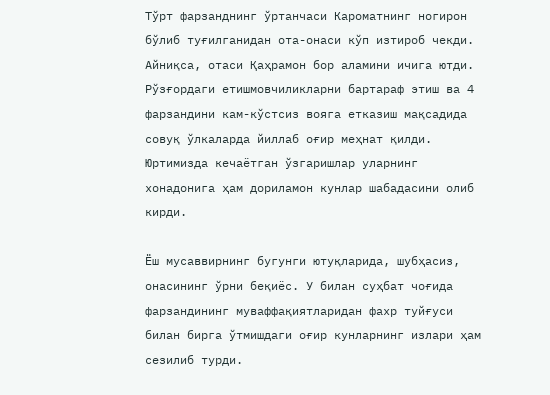Тўрт фарзанднинг ўртанчаси Кароматнинг ногирон бўлиб туғилганидан ота-онаси кўп изтироб чекди. Айниқса, отаси Қаҳрамон бор аламини ичига ютди. Рўзғордаги етишмовчиликларни бартараф этиш ва 4 фарзандини кам-кўстсиз вояга етказиш мақсадида совуқ ўлкаларда йиллаб оғир меҳнат қилди. Юртимизда кечаётган ўзгаришлар уларнинг хонадонига ҳам дориламон кунлар шабадасини олиб кирди.

Ёш мусаввирнинг бугунги ютуқларида, шубҳасиз, онасининг ўрни беқиёс. У билан суҳбат чоғида фарзандининг муваффақиятларидан фахр туйғуси билан бирга ўтмишдаги оғир кунларнинг излари ҳам сезилиб турди.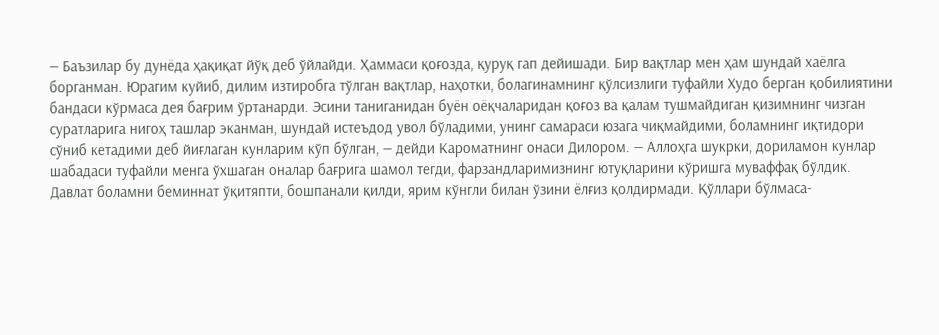— Баъзилар бу дунёда ҳақиқат йўқ деб ўйлайди. Ҳаммаси қоғозда, қуруқ гап дейишади. Бир вақтлар мен ҳам шундай хаёлга борганман. Юрагим куйиб, дилим изтиробга тўлган вақтлар, наҳотки, болагинамнинг қўлсизлиги туфайли Худо берган қобилиятини бандаси кўрмаса дея бағрим ўртанарди. Эсини таниганидан буён оёқчаларидан қоғоз ва қалам тушмайдиган қизимнинг чизган суратларига нигоҳ ташлар эканман, шундай истеъдод увол бўладими, унинг самараси юзага чиқмайдими, боламнинг иқтидори сўниб кетадими деб йиғлаган кунларим кўп бўлган, — дейди Кароматнинг онаси Дилором. — Аллоҳга шукрки, дориламон кунлар шабадаси туфайли менга ўхшаган оналар бағрига шамол тегди, фарзандларимизнинг ютуқларини кўришга муваффақ бўлдик. Давлат боламни беминнат ўқитяпти, бошпанали қилди, ярим кўнгли билан ўзини ёлғиз қолдирмади. Қўллари бўлмаса-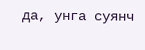да, унга суянч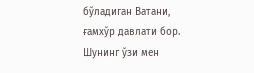бўладиган Ватани, ғамхўр давлати бор. Шунинг ўзи мен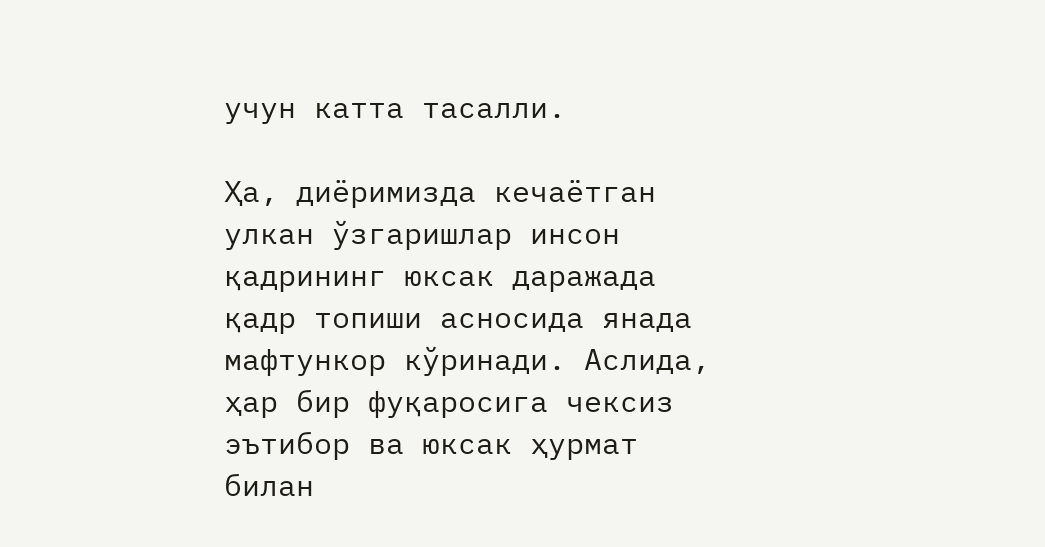учун катта тасалли.

Ҳа, диёримизда кечаётган улкан ўзгаришлар инсон қадрининг юксак даражада қадр топиши асносида янада мафтункор кўринади. Аслида, ҳар бир фуқаросига чексиз эътибор ва юксак ҳурмат билан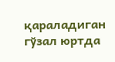қараладиган гўзал юртда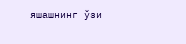яшашнинг ўзи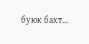буюк бахт...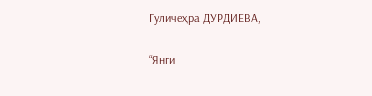Гуличеҳра ДУРДИЕВА,

“Янги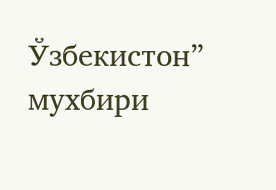Ўзбекистон” мухбири